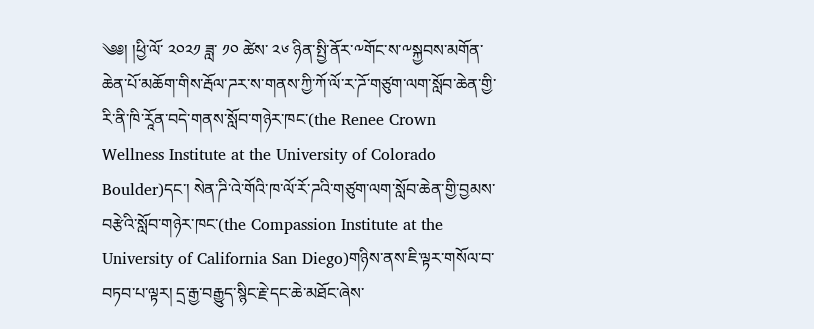༄༅། །ཕྱི་ལོ་ ༢༠༢༡ ཟླ་ ༡༠ ཚེས་ ༢༦ ཉིན་སྤྱི་ནོར་༸གོང་ས་༸སྐྱབས་མགོན་ཆེན་པོ་མཆོག་གིས་རྦོལ་ཌར་ས་གནས་ཀྱི་ཀོ་ལོ་ར་ཌོ་གཙུག་ལག་སློབ་ཆེན་གྱི་རི་ནི་ཁི་རཱོན་བདེ་གནས་སློབ་གཉེར་ཁང་(the Renee Crown Wellness Institute at the University of Colorado Boulder)དང་། སེན་ཌི་འེ་གོའི་ཁ་ལོ་རོ་ཌའི་གཙུག་ལག་སློབ་ཆེན་གྱི་བྱམས་བརྩེའི་སློབ་གཉེར་ཁང་(the Compassion Institute at the University of California San Diego)གཉིས་ནས་ཇི་ལྟར་གསོལ་བ་བཏབ་པ་ལྟར། དྲ་རྒྱ་བརྒྱུད་སྙིང་རྗེ་དང་ཆེ་མཐོང་ཞེས་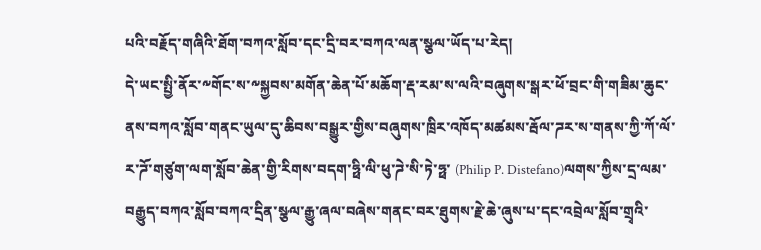པའི་བརྗོད་གཞིའི་ཐོག་བཀའ་སློབ་དང་དྲི་བར་བཀའ་ལན་སྩལ་ཡོད་པ་རེད།
དེ་ཡང་སྤྱི་ནོར་༸གོང་ས་༸སྐྱབས་མགོན་ཆེན་པོ་མཆོག་རྡ་རམ་ས་ལའི་བཞུགས་སྒར་ཕོ་བྲང་གི་གཟིམ་ཆུང་ནས་བཀའ་སློབ་གནང་ཡུལ་དུ་ཆིབས་བསྒྱུར་གྱིས་བཞུགས་ཁྲིར་འཁོད་མཚམས་རྦོལ་ཌར་ས་གནས་ཀྱི་ཀོ་ལོ་ར་ཌོ་གཙུག་ལག་སློབ་ཆེན་གྱི་རིགས་བདག་ཧྥི་ལི་ཕུ་ཌེ་སི་ཏེ་ཧྥ་ (Philip P. Distefano)ལགས་ཀྱིས་དྲ་ལམ་བརྒྱུད་བཀའ་སློབ་བཀའ་དྲིན་སྩལ་རྒྱུ་ཞལ་བཞེས་གནང་བར་ཐུགས་རྗེ་ཆེ་ཞུས་པ་དང་འབྲེལ་སློབ་གྲྭའི་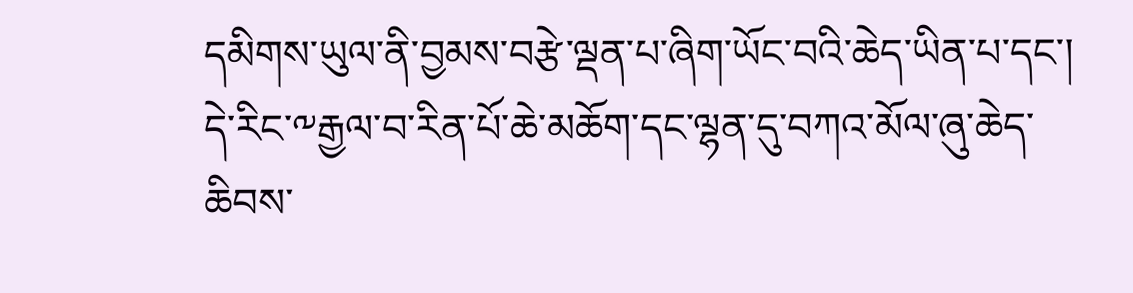དམིགས་ཡུལ་ནི་བྱམས་བརྩེ་ལྡན་པ་ཞིག་ཡོང་བའི་ཆེད་ཡིན་པ་དང་། དེ་རིང་༸རྒྱལ་བ་རིན་པོ་ཆེ་མཆོག་དང་ལྷན་དུ་བཀའ་མོལ་ཞུ་ཆེད་ཆིབས་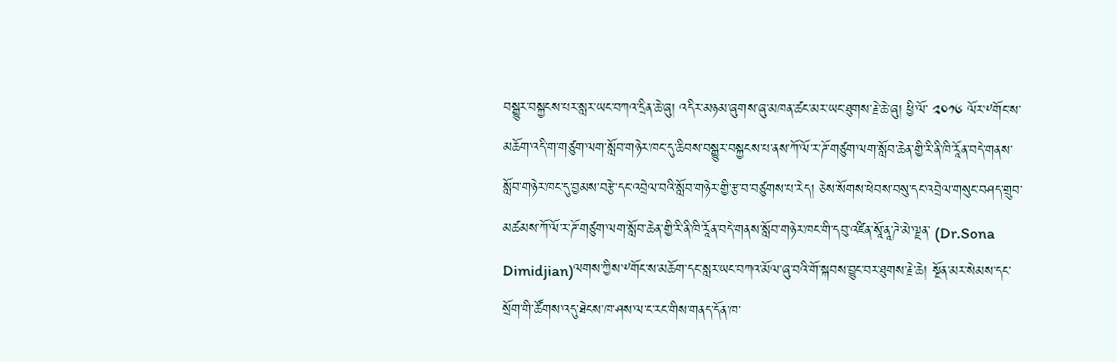བསྒྱུར་བསྐྱངས་པར་སླར་ཡང་བཀའ་དྲིན་ཆེ་ཞུ། འདིར་མཉམ་ཞུགས་ཞུ་མཁན་ཚང་མར་ཡང་ཐུགས་རྗེ་ཆེ་ཞུ། ཕྱི་ལོ་ ༢༠༡༦ ལོར་༸གོང་ས་མཆོག་འདི་ག་གཙུག་ལག་སློབ་གཉེར་ཁང་དུ་ཆིབས་བསྒྱུར་བསྐྱངས་པ་ནས་ཀོ་ལོ་ར་ཌོ་གཙུག་ལག་སློབ་ཆེན་གྱི་རི་ནི་ཁི་རཱོན་བདེ་གནས་སློབ་གཉེར་ཁང་དུ་བྱམས་བརྩེ་དང་འབྲེལ་བའི་སློབ་གཉེར་གྱི་རྩ་བ་བཙུགས་པ་རེད། ཅེས་སོགས་ཕེབས་བསུ་དང་འབྲེལ་གསུང་བཤད་གྲུབ་མཚམས་ཀོ་ལོ་ར་ཌོ་གཙུག་ལག་སློབ་ཆེན་གྱི་རི་ནི་ཁི་རཱོན་བདེ་གནས་སློབ་གཉེར་ཁང་གི་དབུ་འཛིན་སཱོ་ནཱ་ཌེ་མེ་ལྗན་ (Dr.Sona Dimidjian)ལགས་ཀྱིས་༸གོང་ས་མཆོག་དང་སླར་ཡང་བཀའ་མོལ་ཞུ་བའི་གོ་སྐབས་བྱུང་བར་ཐུགས་རྗེ་ཆེ། སྔོན་མར་སེམས་དང་སྲོག་གི་ཚོགས་འདུ་ཐེངས་ཁ་ཤས་ལ་ང་རང་གིས་གནད་དོན་ཁ་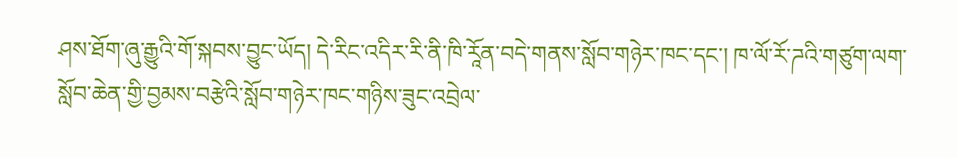ཤས་ཐོག་ཞུ་རྒྱུའི་གོ་སྐབས་བྱུང་ཡོད། དེ་རིང་འདིར་རི་ནི་ཁི་རཱོན་བདེ་གནས་སློབ་གཉེར་ཁང་དང་། ཁ་ལོ་རོ་ཌའི་གཙུག་ལག་སློབ་ཆེན་གྱི་བྱམས་བརྩེའི་སློབ་གཉེར་ཁང་གཉིས་ཟུང་འབྲེལ་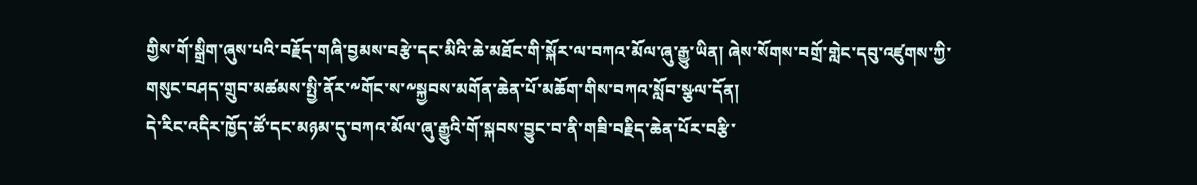གྱིས་གོ་སྒྲིག་ཞུས་པའི་བརྗོད་གཞི་བྱམས་བརྩེ་དང་མིའི་ཆེ་མཐོང་གི་སྐོར་ལ་བཀའ་མོལ་ཞུ་རྒྱུ་ཡིན། ཞེས་སོགས་བགྲོ་གླེང་དབུ་འཛུགས་ཀྱི་གསུང་བཤད་གྲུབ་མཚམས་སྤྱི་ནོར་༸གོང་ས་༸སྐྱབས་མགོན་ཆེན་པོ་མཆོག་གིས་བཀའ་སློབ་སྩལ་དོན།
དེ་རིང་འདིར་ཁྱོད་ཚོ་དང་མཉམ་དུ་བཀའ་མོལ་ཞུ་རྒྱུའི་གོ་སྐབས་བྱུང་བ་ནི་གཟི་བརྗིད་ཆེན་པོར་བརྩི་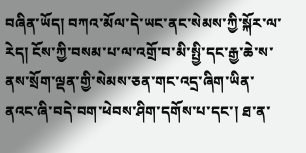བཞིན་ཡོད། བཀའ་མོལ་དེ་ཡང་ནང་སེམས་ཀྱི་སྐོར་ལ་རེད། ངོས་ཀྱི་བསམ་པ་ལ་འགྲོ་བ་མི་སྤྱི་དང་རྒྱ་ཆེ་ས་ནས་སྲོག་ལྡན་གྱི་སེམས་ཅན་གང་འདྲ་ཞིག་ཡིན་ནའང་ཞི་བདེ་བག་ཕེབས་ཤིག་དགོས་པ་དང་། ཐ་ན་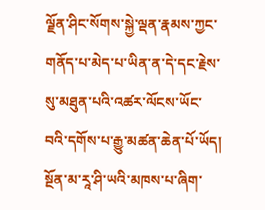ལྗོན་ཤིང་སོགས་སྐྱེ་ལྡན་རྣམས་ཀྱང་གནོད་པ་མེད་པ་ཡིན་ན་དེ་དང་རྗེས་སུ་མཐུན་པའི་འཚར་ལོངས་ཡོང་བའི་དགོས་པ་རྒྱུ་མཚན་ཆེན་པོ་ཡོད། སྔོན་མ་རཱ་ཤི་ཡའི་མཁས་པ་ཞིག་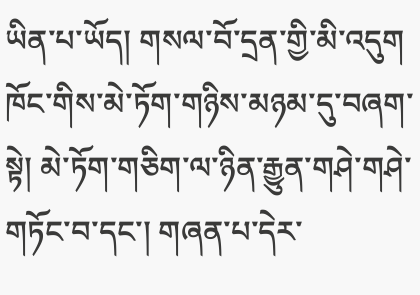ཡིན་པ་ཡོད། གསལ་བོ་དྲན་གྱི་མི་འདུག ཁོང་གིས་མེ་ཏོག་གཉིས་མཉམ་དུ་བཞག་སྟེ། མེ་ཏོག་གཅིག་ལ་ཉིན་རྒྱུན་གཤེ་གཤེ་གཏོང་བ་དང་། གཞན་པ་དེར་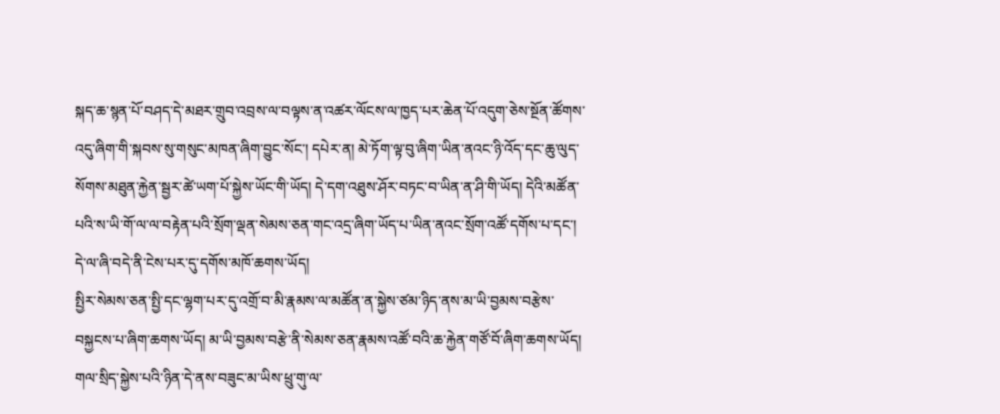སྐད་ཆ་སྙན་པོ་བཤད་དེ་མཐར་གྲུབ་འབྲས་ལ་བལྟས་ན་འཚར་ལོངས་ལ་ཁྱད་པར་ཆེན་པོ་འདུག་ཅེས་སྔོན་ཚོགས་འདུ་ཞིག་གི་སྐབས་སུ་གསུང་མཁན་ཞིག་བྱུང་སོང་། དཔེར་ན། མེ་ཏོག་ལྟ་བུ་ཞིག་ཡིན་ནའང་ཉི་འོད་དང་ཆུ་ལུད་སོགས་མཐུན་རྐྱེན་སྦྱར་ཚེ་ཡག་པོ་སྐྱེས་ཡོང་གི་ཡོད། དེ་དག་འཐུས་ཤོར་བཏང་བ་ཡིན་ན་ཤི་གི་ཡོད། དེའི་མཚོན་པའི་ས་ཡི་གོ་ལ་ལ་བརྟེན་པའི་སྲོག་ལྡན་སེམས་ཅན་གང་འདྲ་ཞིག་ཡོད་པ་ཡིན་ནའང་སྲོག་འཚོ་དགོས་པ་དང་། དེ་ལ་ཞི་བདེ་ནི་ངེས་པར་དུ་དགོས་མཁོ་ཆགས་ཡོད།
སྤྱིར་སེམས་ཅན་སྤྱི་དང་ལྷག་པར་དུ་འགྲོ་བ་མི་རྣམས་ལ་མཚོན་ན་སྐྱེས་ཙམ་ཉིད་ནས་མ་ཡི་བྱམས་བརྩེས་བསྐྱངས་པ་ཞིག་ཆགས་ཡོད། མ་ཡི་བྱམས་བརྩེ་ནི་སེམས་ཅན་རྣམས་འཚོ་བའི་ཆ་རྐྱེན་གཙོ་བོ་ཞིག་ཆགས་ཡོད། གལ་སྲིད་སྐྱེས་པའི་ཉིན་དེ་ནས་བཟུང་མ་ཡིས་ཕྲུ་གུ་ལ་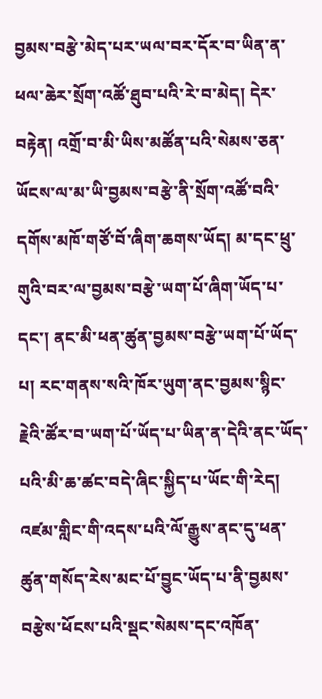བྱམས་བརྩེ་མེད་པར་ཡལ་བར་དོར་བ་ཡིན་ན་ཕལ་ཆེར་སྲོག་འཚོ་ཐུབ་པའི་རེ་བ་མེད། དེར་བརྟེན། འགྲོ་བ་མི་ཡིས་མཚོན་པའི་སེམས་ཅན་ཡོངས་ལ་མ་ཡི་བྱམས་བརྩེ་ནི་སྲོག་འཚོ་བའི་དགོས་མཁོ་གཙོ་བོ་ཞིག་ཆགས་ཡོད། མ་དང་ཕྲུ་གུའི་བར་ལ་བྱམས་བརྩེ་ཡག་པོ་ཞིག་ཡོད་པ་དང་། ནང་མི་ཕན་ཚུན་བྱམས་བརྩེ་ཡག་པོ་ཡོད་པ། རང་གནས་སའི་ཁོར་ཡུག་ནང་བྱམས་སྙིང་རྗེའི་ཚོར་བ་ཡག་པོ་ཡོད་པ་ཡིན་ན་དེའི་ནང་ཡོད་པའི་མི་ཆ་ཚང་བདེ་ཞིང་སྐྱིད་པ་ཡོང་གི་རེད། འཛམ་གླིང་གི་འདས་པའི་ལོ་རྒྱུས་ནང་དུ་ཕན་ཚུན་གསོད་རེས་མང་པོ་བྱུང་ཡོད་པ་ནི་བྱམས་བརྩེས་ཕོངས་པའི་སྡང་སེམས་དང་འཁོན་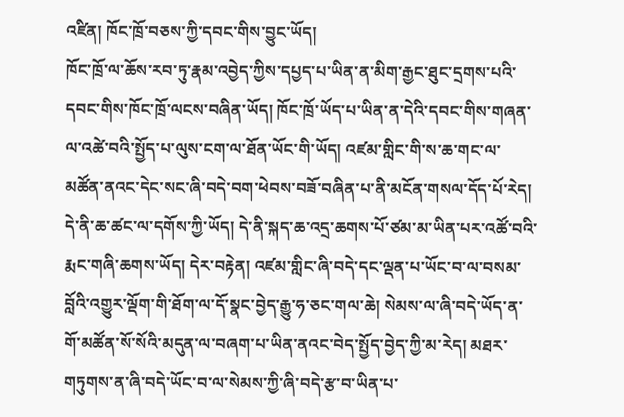འཛིན། ཁོང་ཁྲོ་བཅས་ཀྱི་དབང་གིས་བྱུང་ཡོད།
ཁོང་ཁྲོ་ལ་ཆོས་རབ་ཏུ་རྣམ་འབྱེད་ཀྱིས་དཔྱད་པ་ཡིན་ན་མིག་རྒྱང་ཐུང་དྲགས་པའི་དབང་གིས་ཁོང་ཁྲོ་ལངས་བཞིན་ཡོད། ཁོང་ཁྲོ་ཡོད་པ་ཡིན་ན་དེའི་དབང་གིས་གཞན་ལ་འཚེ་བའི་སྤྱོད་པ་ལུས་ངག་ལ་ཐོན་ཡོང་གི་ཡོད། འཛམ་གླིང་གི་ས་ཆ་གང་ལ་མཚོན་ནའང་དེང་སང་ཞི་བདེ་བག་ཕེབས་བཟོ་བཞིན་པ་ནི་མངོན་གསལ་དོད་པོ་རེད། དེ་ནི་ཆ་ཚང་ལ་དགོས་ཀྱི་ཡོད། དེ་ནི་སྐད་ཆ་འདྲ་ཆགས་པོ་ཙམ་མ་ཡིན་པར་འཚོ་བའི་རྨང་གཞི་ཆགས་ཡོད། དེར་བརྟེན། འཛམ་གླིང་ཞི་བདེ་དང་ལྡན་པ་ཡོང་བ་ལ་བསམ་བློའི་འགྱུར་ལྡོག་གི་ཐོག་ལ་དོ་སྣང་བྱེད་རྒྱུ་ཧ་ཅང་གལ་ཆེ། སེམས་ལ་ཞི་བདེ་ཡོད་ན་གོ་མཚོན་སོ་སོའི་མདུན་ལ་བཞག་པ་ཡིན་ནའང་བེད་སྤྱོད་བྱེད་ཀྱི་མ་རེད། མཐར་གཏུགས་ན་ཞི་བདེ་ཡོང་བ་ལ་སེམས་ཀྱི་ཞི་བདེ་རྩ་བ་ཡིན་པ་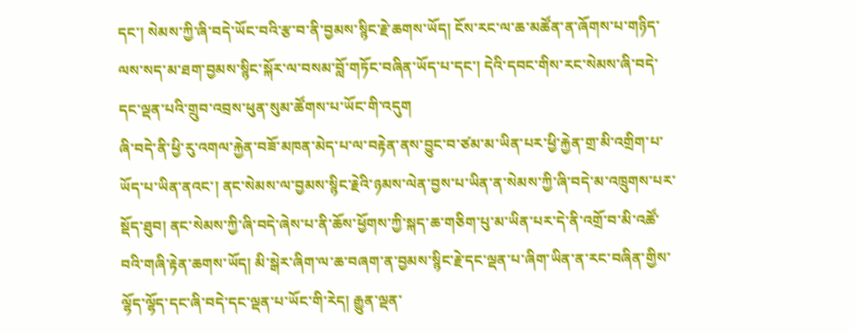དང་། སེམས་ཀྱི་ཞི་བདེ་ཡོང་བའི་རྩ་བ་ནི་བྱམས་སྙིང་རྗེ་ཆགས་ཡོད། ངོས་རང་ལ་ཆ་མཚོན་ན་ཞོགས་པ་གཉིད་ལས་སད་མ་ཐག་བྱམས་སྙིང་སྐོར་ལ་བསམ་བློ་གཏོང་བཞིན་ཡོད་པ་དང་། དེའི་དབང་གིས་རང་སེམས་ཞི་བདེ་དང་ལྡན་པའི་གྲུབ་འབྲས་ཕུན་སུམ་ཚོགས་པ་ཡོང་གི་འདུག
ཞི་བདེ་ནི་ཕྱི་རུ་འགལ་རྐྱེན་བཟོ་མཁན་མེད་པ་ལ་བརྟེན་ནས་བྱུང་བ་ཙམ་མ་ཡིན་པར་ཕྱི་རྐྱེན་གྲ་མི་འགྲིག་པ་ཡོད་པ་ཡིན་ནའང་། ནང་སེམས་ལ་བྱམས་སྙིང་རྗེའི་ཉམས་ལེན་བྱས་པ་ཡིན་ན་སེམས་ཀྱི་ཞི་བདེ་མ་འཁྲུགས་པར་སྡོད་ཐུབ། ནང་སེམས་ཀྱི་ཞི་བདེ་ཞེས་པ་ནི་ཆོས་ཕྱོགས་ཀྱི་སྐད་ཆ་གཅིག་པུ་མ་ཡིན་པར་དེ་ནི་འགྲོ་བ་མི་འཚོ་བའི་གཞི་རྟེན་ཆགས་ཡོད། མི་སྒེར་ཞིག་ལ་ཆ་བཞག་ན་བྱམས་སྙིང་རྗེ་དང་ལྡན་པ་ཞིག་ཡིན་ན་རང་བཞིན་གྱིས་ལྷོད་ལྷོད་དང་ཞི་བདེ་དང་ལྡན་པ་ཡོང་གི་རེད། རྒྱུན་ལྡན་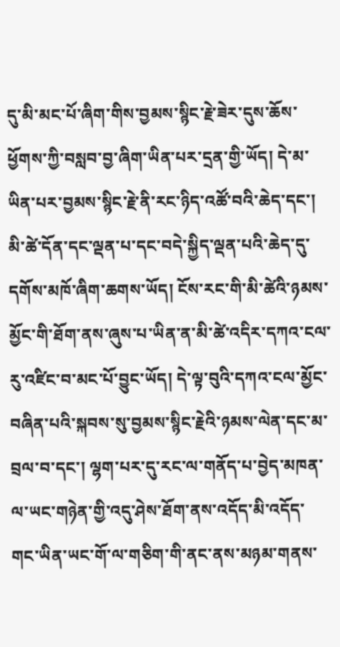དུ་མི་མང་པོ་ཞིག་གིས་བྱམས་སྙིང་རྗེ་ཟེར་དུས་ཆོས་ཕྱོགས་ཀྱི་བསླབ་བྱ་ཞིག་ཡིན་པར་དྲན་གྱི་ཡོད། དེ་མ་ཡིན་པར་བྱམས་སྙིང་རྗེ་ནི་རང་ཉིད་འཚོ་བའི་ཆེད་དང་། མི་ཚེ་དོན་དང་ལྡན་པ་དང་བདེ་སྐྱིད་ལྡན་པའི་ཆེད་དུ་དགོས་མཁོ་ཞིག་ཆགས་ཡོད། ངོས་རང་གི་མི་ཚེའི་ཉམས་མྱོང་གི་ཐོག་ནས་ཞུས་པ་ཡིན་ན་མི་ཚེ་འདིར་དཀའ་ངལ་རུ་འཛིང་བ་མང་པོ་བྱུང་ཡོད། དེ་ལྟ་བུའི་དཀའ་ངལ་མྱོང་བཞིན་པའི་སྐབས་སུ་བྱམས་སྙིང་རྗེའི་ཉམས་ལེན་དང་མ་བྲལ་བ་དང་། ལྷག་པར་དུ་རང་ལ་གནོད་པ་བྱེད་མཁན་ལ་ཡང་གཉེན་གྱི་འདུ་ཤེས་ཐོག་ནས་འདོད་མི་འདོད་གང་ཡིན་ཡང་གོ་ལ་གཅིག་གི་ནང་ནས་མཉམ་གནས་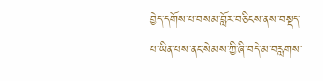བྱེད་དགོས་པ་བསམ་བློར་བཅིངས་ནས་བསྡད་པ་ཡིན་པས་ནང་སེམས་ཀྱི་ཞི་བདེ་མ་བརླགས་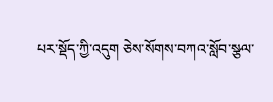པར་སྡོད་ཀྱི་འདུག ཅེས་སོགས་བཀའ་སློབ་སྩལ་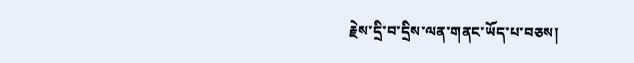རྗེས་དྲི་བ་དྲིས་ལན་གནང་ཡོད་པ་བཅས།